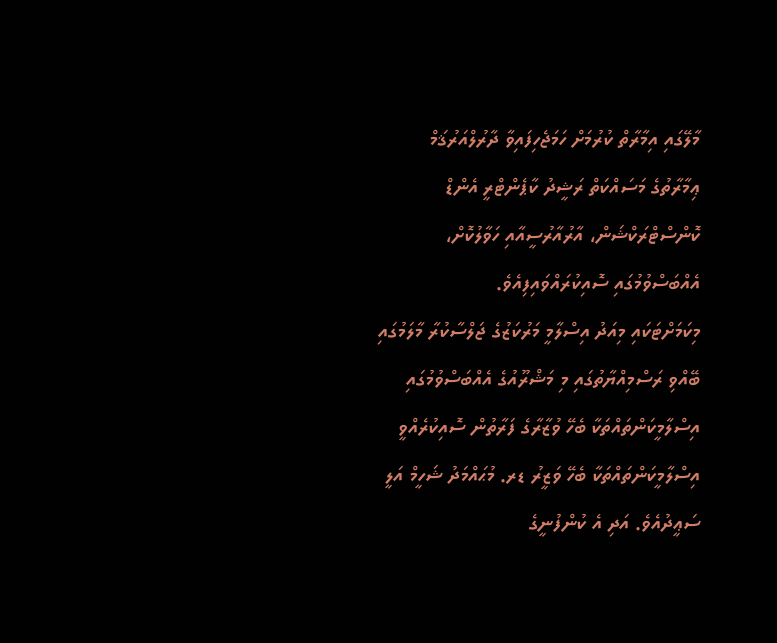މާލޭގައި އިމާރާތް ކުރުމަށް ހަމަޖެހިފައިވާ ދާރުލްއަރުޤަމް ޢިމާރާތުގެ މަސައްކަތް ރަޝީދު ކާޕެންޓްރީ އެންޑް ކޮންސްޓްރަކްޝަން، އާރުއާރުސީއާއި ހަވާލުކޮށް، އެއްބަސްވުމުގައި ސޮއިކުރައްވައިފިއެވެ.
މިކަމަށްޓަކައި މިއަދު އިސްލާމީ މަރުކަޒުގެ ޖަލްސާކުރާ މާލަމުގައި ބޭއްވި ރަސްމިއްޔާތުގައި މި މަޝްރޫއުގެ އެއްބަސްވުމުގައި އިސްލާމީކަންތައްތަކާ ބެހޭ ވުޒާރާގެ ފަރާތުން ސޮއިކުރެއްވީ އިސްލާމީކަންތައްތަކާ ބެހޭ ވަޒީރު ޑރ. މުޙައްމަދު ޝަހީމް އަލީ ސަޢީދުއެވެ. އަދި އެ ކުންފުނީގެ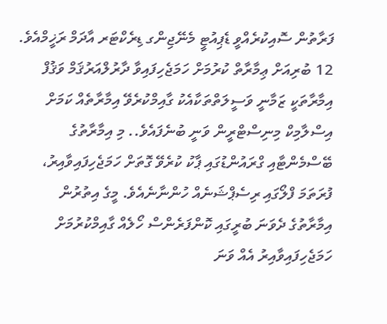ފަރާތުން ސޮއިކުރެއްވީ ޑެޕިއުޓީ މެނޭޖިންގ ޑިރެކްޓަރ އާދަމް ރަޚީމްއެވެ.
12 ބުރިއަށް ޢިމާރާތް ކުރުމަށް ހަމަޖެހިފައިވާ ދާރުލްއަރުޤަމް ވަޤުފް އިމާރާތަކީ ޒަމާނީ ވަސީލަތްތަކާއެކު ގާއިމްކުރެވޭ އިމާރާތެއް ކަމަށް އިސްލާމިކް މިނިސްޓްރީން ވަނީ ބުނެފައެވެ.. މި އިމާރާތުގެ ބޭސްމެންޓާއި ގްރައުންޑުގައި ޕާކު ކުރެވޭ ގޮތަށް ހަމަޖެހިފައިވާއިރު، ފުރަތަމަ ފްލޯގައި ރިސެޕްޝަނެއް ހުންނާނެއެވެ. މީގެ އިތުރުން އިމާރާތުގެ ދެވަނަ ބުރީގައި ކޮންފަރެންސް ހޯލެއް ގާއިމްކުރުމަށް ހަމަޖެހިފައިވާއިރު އެއް ވަނަ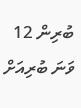ބުރިން 12 ވަނަ ބުރިއަށް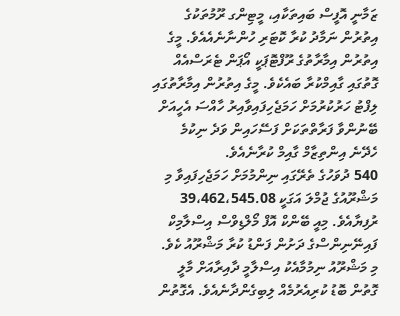ޒަމާނީ އޮފީސް ބައިތަކާއި، މީޓިންގ ރޫމުތަކުގެ އިތުރުން ނަމާދު ކުރާ ކޮޓަރި ހުންނާނެއެއެވެ. މީގެ އިތުރުން އިމާރާތުގެ ރޫފްޓޮޕަކީ އޯޕަން ޓެރަސްއެއް ގޮތުގައި ގާއިމްކުރާ ބައެކެވެ. މީގެ އިތުރުން އިމާރާތުގައި ލިފްޓު ހަރުކުރުމަށް ހަމަޖެހިފައިވާއިރު ހާއްސަ އެހީއަށް ބޭނުންވާ ފަރާތްތަކަށް ފަސޭހައިން ވަދެ ނިކުމެ ހެދޭނެ އިންތިޒާމް ގާއިމް ކުރާނެއެވެ.
540 ދުވަހުގެ ތެރޭގައި ނިންމުމަށް ހަމަޖެހިފައިވާ މި މަޝްރޫއުގެ ޖުމްލަ އަގަކީ 39،462،545.08 ރުފިޔާއެވެ. މިއީ ބޭންކް އޮފް މޯލްޑިވްސް އިސްލާމިކް ފައިނޭނިންސްގެ ދަށުން ފަންޑު ކުރާ މަޝްރޫއު ކެވެ. މި މަޝްރޫއު ނިމުމާއެކު އިސްލާމީ ދާއިރާއަށް މާލީ ގޮތުން ބޮޑު ކުރިއެރުމެއް ލިބިގެންދާނެއެވެ. އެގޮތުން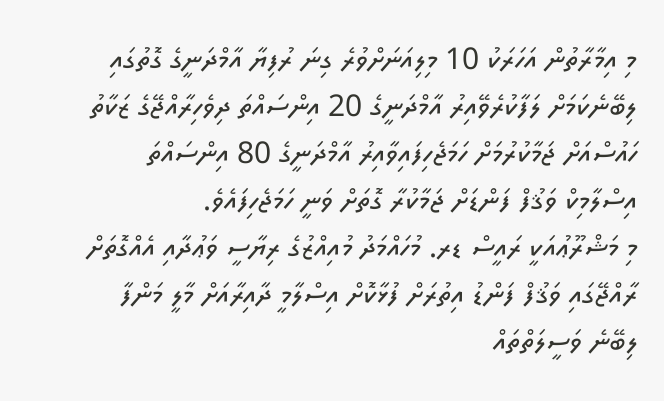މި އިމާރާތުން އަހަރަކު 10 މިލިއަނަށްވުރެ ގިނަ ރުފިޔާ އާމްދަނީގެ ގޮތުގައި ލިބޭނެކަމަށް ލަފާކުރެވޭއިރު އާމްދަނީގެ 20 އިންސައްތަ ދިވެހިރާއްޖޭގެ ޒަކާތު ހައުސްއަށް ޖަމާކުރުމަށް ހަމަޖެހިފައިވާއިރު އާމްދަނީގެ 80 އިންސައްތަ އިސްލާމިކް ވަޤުފް ފަންޑަށް ޖަމާކުރާ ގޮތަށް ވަނީ ހަމަޖެހިފައެވެ.
މި މަޝްރޫޢުއަކީ ރައީސް ޑރ. މުހައްމަދު މުއިއްޒުގެ ރިޔާސީ ވަޢުދާއި އެއްގޮތަށް ރާއްޖޭގައި ވަޤުފް ފަންޑު އިތުރަށް ފުޅާކޮށް އިސްލާމީ ދާއިރާއަށް މާލީ މަންފާ ލިބޭނެ ވަސީލަތްތައް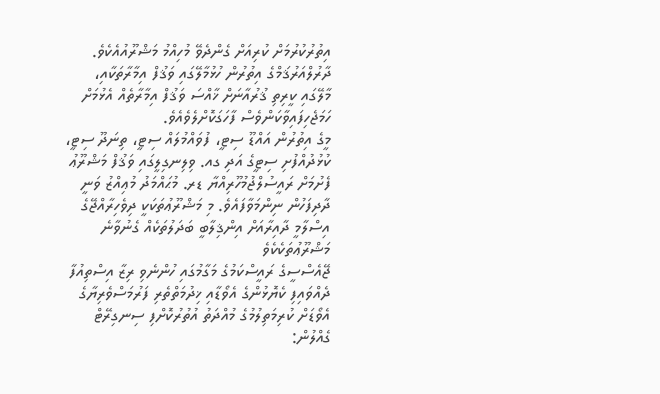އިތުރުކުރުމަށް ކުރިއަށް ގެންދެވޭ މުހިއްމު މަޝްރޫއުއެކެވެ. ދާރުލްއަރުޤަމްގެ އިތުރުން ހުޅުމާލޭގައި ވަޤުފް އިމާރާތަކާއި، މާލޭގައި ކީރިތި ޤުރުއާނަށް ޚާއްސަ ވަޤުފް އިމާރާތެއް އެޅުމަށް ހަމަޖެހިފައިވާކަންވެސް ފާހަގަކޮށްލެވެއެވެ.
މީގެ އިތުރުން އައްޑޫ ސިޓީ، ފުވައްމުލައް ސިޓީ، ތިނަދޫ ސިޓީ، ކުޅުދުއްފުށި ސިޓީގެ އަދި ގއ. ވިލިނގިލީގައި ވަޤުފް މަޝްރޫޢު ފެށުމަށް ރައީސުލްޖުމުހޫރިއްޔާ ޑރ. މުޙައްމަދު މުޢިއްޒު ވަނީ ދާދިފަހުން ނިންމަވާފައެވެ. މި މަޝްރޫޢުތަކަކީ ދިވެހިރާއްޖޭގެ އިސްލާމީ ދާއިރާއަށް އިންޤިލާބީ ބަދަލުތަކެއް ގެނުވާނެ މަޝްރޫޢުތަކެކެވެ
ޖޭއެސްސީގެ ރައީސްކަމުގެ މަގާމުގައި ހުންނެވި ރިޒާ އިސްތިއުފާ ދެއްވައިފި ކެޔޮޅުންގެ އެވޯޑާއި ޚިދުމަތްތެރި ފަރުމަސްވެރިޔާގެ އެވޯޑަށް ކުރިމަތިލުމުގެ މުއްދަތު އުތުރުކޮށްފި ސިނގިރޭޓް ގެއްލުން: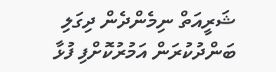ޝަރީއަތް ނިމެންދެން ދިގަލި ބަންދުކުރަން އަމުރުކޮށްފި ފުޅާ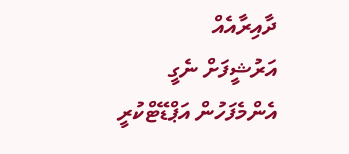ދާއިރާއެއް
އަރުޝީފަށް ނެގީ
އެންމެފަހުން އަޕްޑޭޓްކުރީ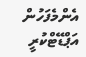އެންމެފަހުން އަޕްޑޭޓްކުރީ